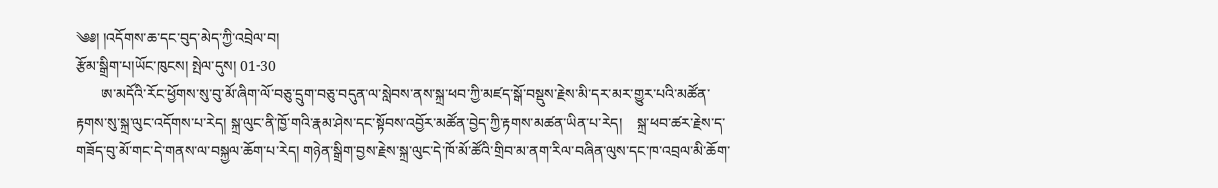༄༅། །འདོགས་ཆ་དང་བུད་མེད་ཀྱི་འབྲེལ་བ།
རྩོམ་སྒྲིག་པ།ཡོང་ཁུངས། སྤེལ་དུས། 01-30
       ཨ་མདོའི་རོང་ཕྱོགས་སུ་བུ་མོ་ཞིག་ལོ་བཅུ་དྲུག་བཅུ་བདུན་ལ་སླེབས་ནས་སྐྲ་ཕབ་ཀྱི་མཛད་སྒོ་བསྡུས་རྗེས་མི་དར་མར་གྱུར་པའི་མཚོན་རྟགས་སུ་སྐྲ་ལུང་འདོགས་པ་རེད། སྐྲ་ལུང་ནི་ཁྱོ་གའི་རྣམ་ཤེས་དང་སྟོབས་འབྱོར་མཚོན་བྱེད་ཀྱི་རྟགས་མཚན་ཡིན་པ་རེད།    སྐྲ་ཕབ་ཚར་རྗེས་ད་གཟོད་བུ་མོ་གང་དེ་གནས་ལ་བསྐྱལ་ཆོག་པ་རེད། གཉེན་སྒྲིག་བྱས་རྗེས་སྐྲ་ལུང་དེ་ཁོ་མོ་ཚོའི་གྲིབ་མ་ནག་རིལ་བཞིན་ལུས་དང་ཁ་འབྲལ་མི་ཆོག་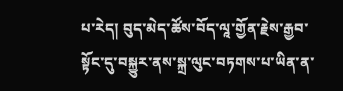པ་རེད། བུད་མེད་ཚོས་བོད་ལཱ་གྱོན་རྗེས་རྒྱབ་སྟོང་དུ་བསྐྱུར་ནས་སྐྲ་ལུང་བཏགས་པ་ཡིན་ན་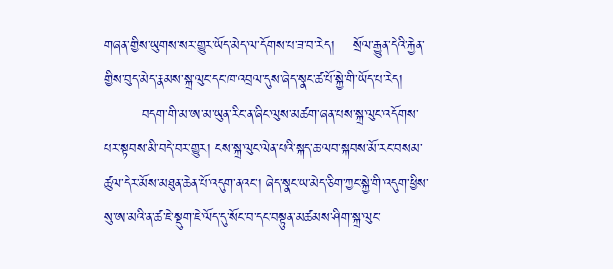གཞན་གྱིས་ཡུགས་སར་གྱུར་ཡོད་མེད་ལ་དོགས་པ་ཟ་བ་རེད།    སྲོལ་རྒྱུན་དེའི་རྐྱེན་གྱིས་བུད་མེད་རྣམས་སྐྲ་ལུང་དང་ཁ་འབྲལ་དུས་ཞེད་སྣང་ཚ་པོ་སྐྱེ་གི་ཡོད་པ་རེད།
        བདག་གི་མ་ཨ་མ་ཡུན་རིང་ན་ཞིང་ལུས་མཚག་ཞན་པས་སྐྲ་ལུང་འདོགས་པར་སྟབས་མི་བདེ་བར་གྱུར། ངས་སྐྲ་ལུང་ལེན་པའི་སྐད་ཆ་ལབ་སྐབས་མོ་རང་བསམ་ཚུལ་དེར་མོས་མཐུན་ཆེན་པོ་འདུག་ནའང་། ཞེད་སྣང་ཡ་མེད་ཅིག་ཀྱང་སྐྱེ་གི་འདུག་ཕྱིས་སུ་ཨ་མའི་ན་ཚ་ཇེ་སྡུག་ཇེ་ལོད་དུ་སོང་བ་དང་བསྟུན་མཚམས་ཤིག་སྐྲ་ལུང་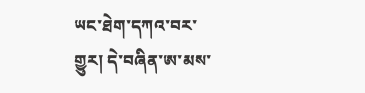ཡང་ཐེག་དཀའ་བར་གྱུར། དེ་བཞིན་ཨ་མས་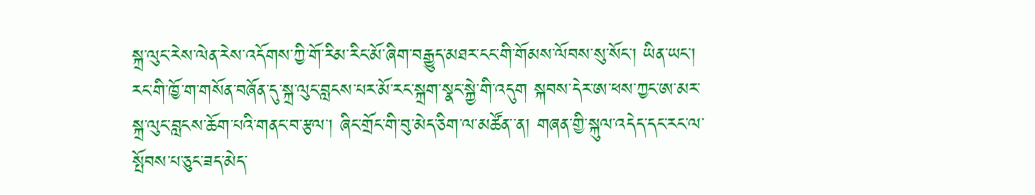སྐྲ་ལུང་རེས་ལེན་རེས་འདོགས་ཀྱི་གོ་རིམ་རིང་མོ་ཞིག་བརྒྱུད་མཐར་ངང་གི་གོམས་ལོབས་སུ་སོང་། ཡིན་ཡང་། རང་གི་ཁྱོ་ག་གསོན་བཞོན་དུ་སྐྲ་ལུང་བླངས་པར་མོ་རང་སྐྲག་སྣང་སྐྱེ་གི་འདུག སྐབས་དེར་ཨ་ཕས་ཀྱང་ཨ་མར་སྐྲ་ལུང་བླངས་ཆོག་པའི་གནང་བ་རྩལ་། ཞིང་གྲོང་གི་བུ་མེད་ཅིག་ལ་མཚོན་་ན། གཞན་གྱི་སྐུལ་འདེད་དང་རང་ལ་སྤོབས་པ་ཅུང་ཟད་མེད་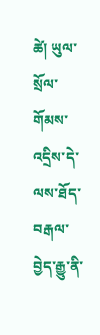ཚེ། ཡུལ་སྲོལ་གོམས་འདྲིས་དེ་ལས་ཐོད་བརྒལ་བྱེད་རྒྱུ་ནི་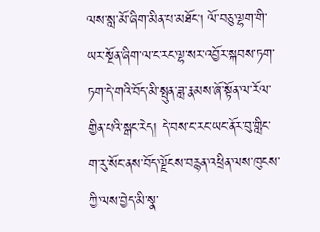ལས་སླ་མོ་ཞིག་མིན་པ་མཐོང། ལོ་བཅུ་ལྷག་གི་ཡར་སྔོན་ཞིག་ལ་ང་རང་ལྷ་སར་འབྱོར་སྐབས་ཏག་ཏག་དེ་གའི་བོད་མི་སྤུན་ཟླ་རྣམས་ཞོ་སྟོན་ལ་རོལ་གྱིན་པའི་སྒང་རེད། དེ་བས་ང་རང་ཡང་ནོར་བུ་གླིང་ག་རུ་སོང་ནས་བོད་ལྗོངས་བརྙན་འཕྲིན་ལས་ཁུངས་ཀྱི་ལས་བྱེད་མི་སྣ་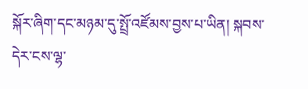སྐོར་ཞིག་དང་མཉམ་དུ་སྤྲོ་འཛོམས་བྱས་པ་ཡིན། སྐབས་དེར་ངས་ལྷ་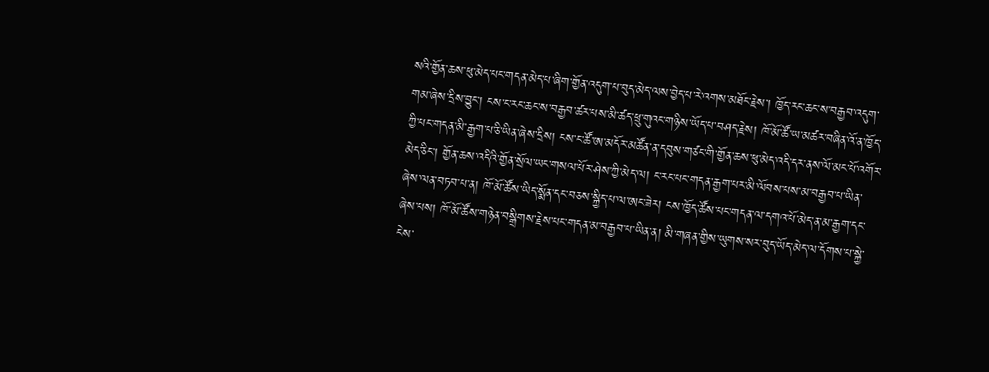སའི་གྱོན་ཆས་ཕུ་མེད་པང་གདན་མེད་པ་ཞིག་གྱོན་འདུག་པ་བུད་མེད་ལས་བྱེད་པ་རེ་འགས་མཐོང་རྗེས་། ཁྱོད་རང་ཆང་ས་བརྒྱབ་འདུག་གམ་ཞེས་དྲིས་བྱུང་། ངས་ང་རང་ཆང་ས་བརྒྱབ་ཚར་པས་མི་ཚད་ཕྲུ་གུའང་གཉིས་ཡོད་པ་བཤད་རྗེས། ཁོ་མོ་ཚོ་ཡ་མཚར་བཞིན་འོ་ན་ཁྱོད་ཀྱི་པང་གདན་མི་རྒྱག་པ་ཅི་ཡིན་ཞེས་དྲིས། ངས་ང་ཚོ་ཨ་མདོར་མཚོན་ན་དབུས་གཙང་གི་གྱོན་ཆས་ཕུ་མེད་འདི་དར་ནས་ལོ་མང་པོ་འགོར་མེད་ཅིང་། གྱོན་ཆས་འདིའི་གྱོན་སྲོལ་ཡང་གསལ་པོར་ཤེས་ཀྱི་མེད་ལ། ང་རང་པང་གདན་རྒྱག་པར་མི་ལོབས་པས་མ་བརྒྱབ་པ་ཡིན་ཞེས་ལན་བཏབ་པ་ན། ཁོ་མོ་ཚོས་ཡིད་སྨོན་དང་བཅས་སྐྱིད་པ་ལ་ཨང་ཟེར། ངས་ཁྱོད་ཚོས་པང་གདན་ལ་དགའ་པོ་མེད་ན་མ་རྒྱག་དང་ཞེས་པས། ཁོ་མོ་ཚོས་གཉེན་བསྒྲིགས་རྗེས་པང་གདན་མ་བརྒྱབ་པ་ཡིན་ན། མི་གཞན་གྱིས་ཡུགས་སར་བུད་ཡོད་མེད་ལ་དོགས་པ་སྐྱེ་ངེས་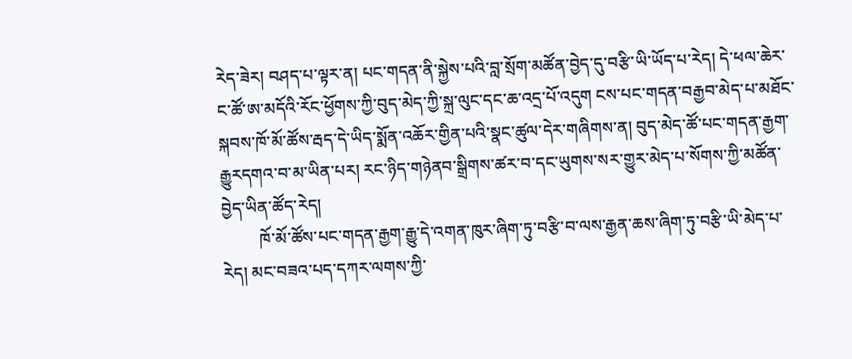རེད་ཟེར། བཤད་པ་ལྟར་ན། པང་གདན་ནི་སྐྱེས་པའི་བླ་སྲོག་མཚོན་བྱེད་དུ་བརྩི་ཡི་ཡོད་པ་རེད། དེ་ཕལ་ཆེར་ང་ཚོ་ཨ་མདོའི་རོང་ཕྱོགས་ཀྱི་བུད་མེད་ཀྱི་སྐྲ་ལུང་དང་ཆ་འདྲ་པོ་འདུག ངས་པང་གདན་བརྒྱབ་མེད་པ་མཐོང་སྐབས་ཁོ་མོ་ཚོས་རྦད་དེ་ཡིད་སྨོན་འཆོར་གྱིན་པའི་སྣང་ཚུལ་དེར་གཞིགས་ན། བུད་མེད་ཚོ་པང་གདན་རྒྱག་རྒྱུརདགའ་བ་མ་ཡིན་པར། རང་ཉིད་གཉེནབ་སྒྲིགས་ཚར་བ་དང་ཡུགས་སར་གྱུར་མེད་པ་སོགས་ཀྱི་མཚོན་བྱེད་ཡིན་ཚོད་རེད།
         ཁོ་མོ་ཚོས་པང་གདན་རྒྱག་རྒྱུ་དེ་འགན་ཁུར་ཞིག་ཏུ་བརྩི་བ་ལས་རྒྱན་ཆས་ཞིག་ཏུ་བརྩི་ཡི་མེད་པ་རེད། མང་བཟའ་པད་དཀར་ལགས་ཀྱི་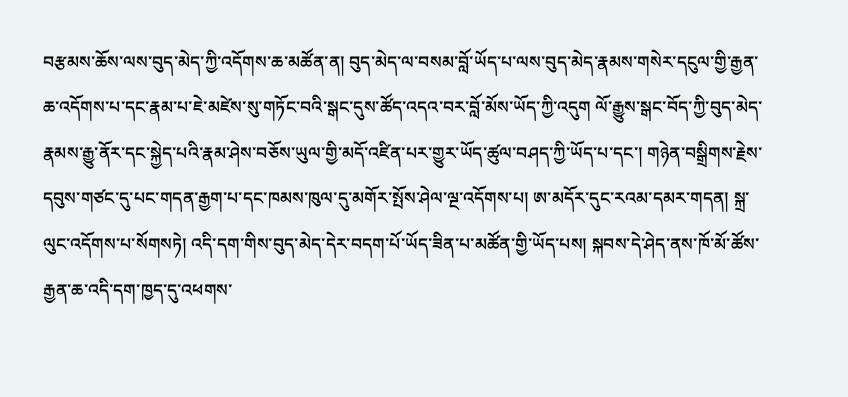བརྩམས་ཆོས་ལས་བུད་མེད་ཀྱི་འདོགས་ཆ་མཚོན་ན། བུད་མེད་ལ་བསམ་བློ་ཡོད་པ་ལས་བུད་མེད་རྣམས་གསེར་དངུལ་གྱི་རྒྱན་ཆ་འདོགས་པ་དང་རྣམ་པ་ཇེ་མཛེས་སུ་གཏོང་བའི་སྒང་དུས་ཚོད་འདའ་བར་བློ་མོས་ཡོད་ཀྱི་འདུག ལོ་རྒྱུས་སྒང་བོད་ཀྱི་བུད་མེད་རྣམས་རྒྱུ་ནོར་དང་སྐྱེད་པའི་རྣམ་ཤེས་བཅོས་ཡུལ་གྱི་མདོ་འཛིན་པར་གྱུར་ཡོད་ཚུལ་བཤད་ཀྱི་ཡོད་པ་དང་། གཉེན་བསྒྲིགས་རྗེས་དབུས་གཙང་དུ་པང་གདན་རྒྱག་པ་དང་ཁམས་ཁུལ་དུ་མགོར་སྤོས་ཤེལ་ལྔ་འདོགས་པ། ཨ་མདོར་དུང་རའམ་དམར་གདན། སྐྲ་ལུང་འདོགས་པ་སོགསཏེ། འདི་དག་གིས་བུད་མེད་དེར་བདག་པོ་ཡོད་ཟིན་པ་མཚོན་གྱི་ཡོད་པས། སྐབས་དེ་ཤེད་ནས་ཁོ་མོ་ཚོས་རྒྱན་ཆ་འདི་དག་ཁྱད་དུ་འཕགས་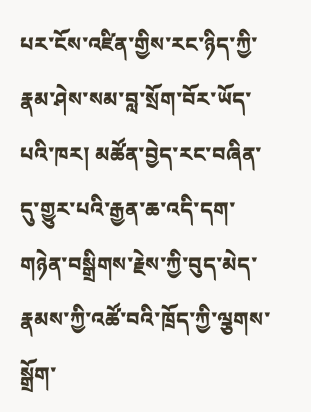པར་ངོས་འཛིན་གྱིས་རང་ཉིད་ཀྱི་རྣམ་ཤེས་སམ་བླ་སྲོག་བོར་ཡོད་པའི་ཁར། མཚོན་བྱེད་རང་བཞིན་དུ་གྱུར་པའི་རྒྱན་ཆ་འདི་དག་གཉེན་བསྒྲིགས་རྗེས་ཀྱི་བུད་མེད་རྣམས་ཀྱི་འཚོ་བའི་ཁྲོད་ཀྱི་ལྕགས་སྒྲོག་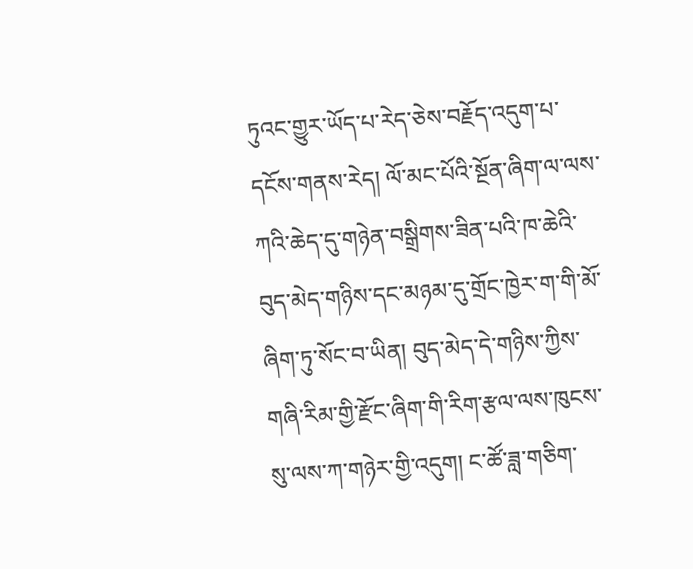ཏུའང་གྱུར་ཡོད་པ་རེད་ཅེས་བརྗོད་འདུག་པ་དངོས་གནས་རེད། ལོ་མང་པོའི་སྔོན་ཞིག་ལ་ལས་ཀའི་ཆེད་དུ་གཉེན་བསྒྲིགས་ཟིན་པའི་ཁ་ཆེའི་བུད་མེད་གཉིས་དང་མཉམ་དུ་གྲོང་ཁྱེར་ག་གི་མོ་ཞིག་ཏུ་སོང་བ་ཡིན། བུད་མེད་དེ་གཉིས་ཀྱིས་གཞི་རིམ་གྱི་རྫོང་ཞིག་གི་རིག་རྩལ་ལས་ཁུངས་སུ་ལས་ཀ་གཉེར་གྱི་འདུག། ང་ཚོ་ཟླ་གཅིག་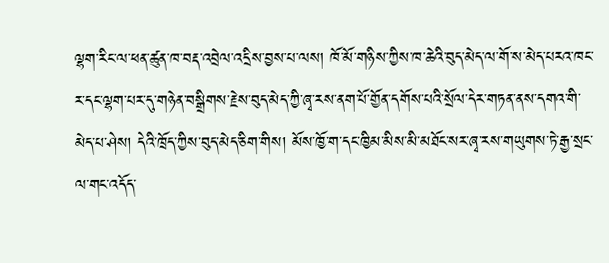ལྷག་རིང་ལ་ཕན་ཚུན་ཁ་བརྡ་འབྲེལ་འདྲིས་བྱས་པ་ལས། ཁོ་མོ་གཉིས་ཀྱིས་ཁ་ཆེའི་བུད་མེད་ལ་གོ་ས་མེད་པརའ་ཁང་ར་དང་ལྷག་པར་དུ་གཉེན་བསྒྲིགས་རྗེས་བུད་མེད་ཀྱི་ཞྭ་རས་ནག་པོ་གྱོན་དགོས་པའི་སྲོལ་དེར་གཏན་ནས་དགའ་གི་མེད་པ་ཤེས། དེའི་ཁྲོད་ཀྱིས་བུད་མེད་ཅིག་གིས། མོས་ཁྱོ་ག་དང་ཁྱིམ་མིས་མི་མཐོང་སར་ཞྭ་རས་གཡུགས་ཏེ་རྒྱ་སྲང་ལ་གང་འདོད་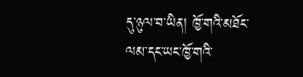དུ་ཉུལ་བ་ཡིན། ཁྱོ་གའི་མཐོང་ལམ་དང་ཡང་ཁྱོ་གའི་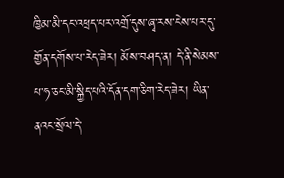ཁྱིམ་མི་དང་འཕྲད་པར་འགྲོ་དུས་ཞྭ་རས་ངེས་པར་དུ་གྱོན་དགོས་པ་རེད་ཟེར། མོས་བཤད་ན། དེ་ནི་སེམས་པ་ཧ་ཅང་མི་སྐྱིད་པའི་དོན་དག་ཅིག་རེད་ཟེར། ཡིན་ནའང་སྲོལ་དེ་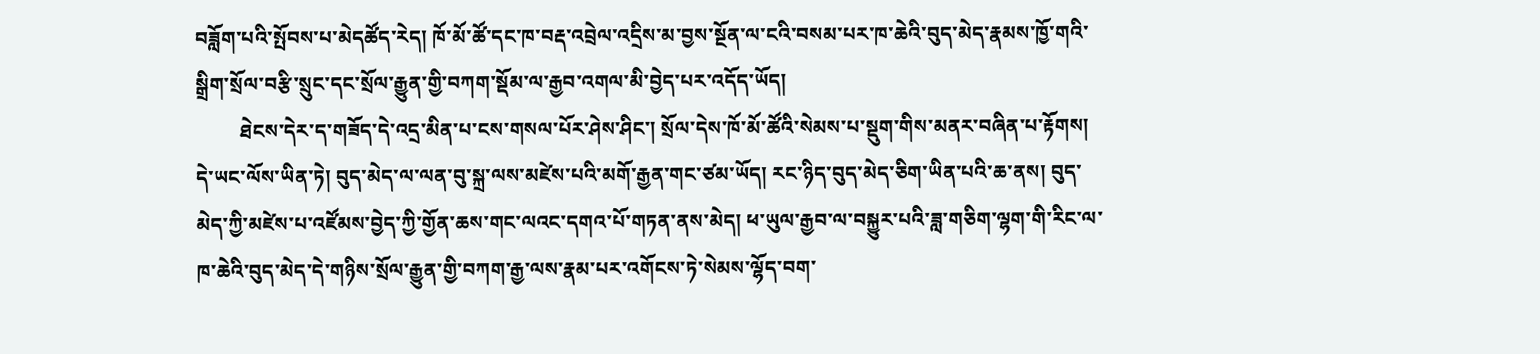བཟློག་པའི་སྤོབས་པ་མེདཚོད་རེད། ཁོ་མོ་ཚོ་དང་ཁ་བརྡ་འབྲེལ་འདྲིས་མ་བྱས་སྔོན་ལ་ངའི་བསམ་པར་ཁ་ཆེའི་བུད་མེད་རྣམས་ཁྱོ་གའི་སྒྲིག་སྲོལ་བརྩི་སྲུང་དང་སྲོལ་རྒྱུན་གྱི་བཀག་སྡོམ་ལ་རྒྱབ་འགལ་མི་བྱེད་པར་འདོད་ཡོད།
         ཐེངས་དེར་ད་གཟོད་དེ་འདྲ་མིན་པ་ངས་གསལ་པོར་ཤེས་ཤིང་། སྲོལ་དེས་ཁོ་མོ་ཚོའི་སེམས་པ་སྡུག་གིས་མནར་བཞིན་པ་རྟོགས། དེ་ཡང་ལོས་ཡིན་ཏེ། བུད་མེད་ལ་ལན་བུ་སྐྲ་ལས་མཛེས་པའི་མགོ་རྒྱན་གང་ཙམ་ཡོད། རང་ཉིད་བུད་མེད་ཅིག་ཡིན་པའི་ཆ་ནས། བུད་མེད་ཀྱི་མཛེས་པ་འཛོམས་བྱེད་ཀྱི་གྱོན་ཆས་གང་ལའང་དགའ་པོ་གཏན་ནས་མེད། ཕ་ཡུལ་རྒྱབ་ལ་བསྐྱུར་པའི་ཟླ་གཅིག་ལྷག་གི་རིང་ལ་ཁ་ཆེའི་བུད་མེད་དེ་གཉིས་སྲོལ་རྒྱུན་གྱི་བཀག་རྒྱ་ལས་རྣམ་པར་འགོངས་ཏེ་སེམས་ལྷོད་བག་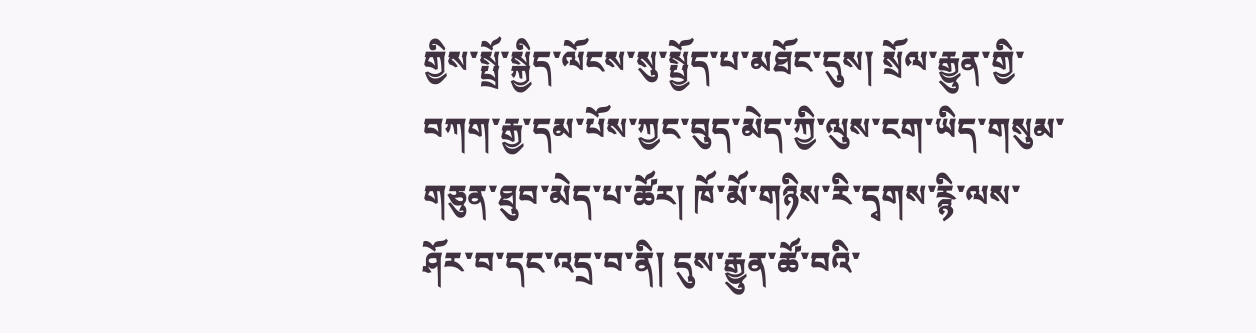གྱིས་སྤྲོ་སྐྱིད་ལོངས་སུ་སྤྱོད་པ་མཐོང་དུས། སྲོལ་རྒྱུན་གྱི་བཀག་རྒྱ་དམ་པོས་ཀྱང་བུད་མེད་ཀྱི་ལུས་ངག་ཡིད་གསུམ་གཅུན་ཐུབ་མེད་པ་ཚོར། ཁོ་མོ་གཉིས་རི་དྭགས་རྙི་ལས་ཤོར་བ་དང་འདྲ་བ་ནི། དུས་རྒྱུན་ཚོ་བའི་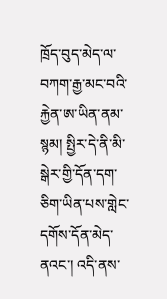ཁྲོད་བུད་མེད་ལ་བཀག་རྒྱ་མང་བའི་རྐྱེན་ཨ་ཡིན་ནམ་སྙམ། སྤྱིར་དེ་ནི་མི་སྒེར་གྱི་དོན་དག་ཅིག་ཡིན་པས་གླེང་དགོས་དོན་མེད་ནའང་། འདི་ནས་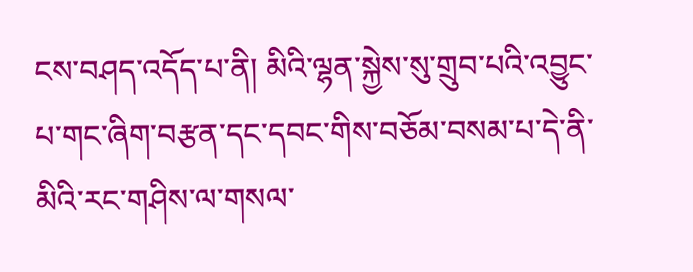ངས་བཤད་འདོད་པ་ནི། མིའི་ལྷན་སྐྱེས་སུ་གྲུབ་པའི་འབྱུང་པ་གང་ཞིག་བརྩན་དང་དབང་གིས་བཅོམ་བསམ་པ་དེ་ནི་མིའི་རང་གཤིས་ལ་གསལ་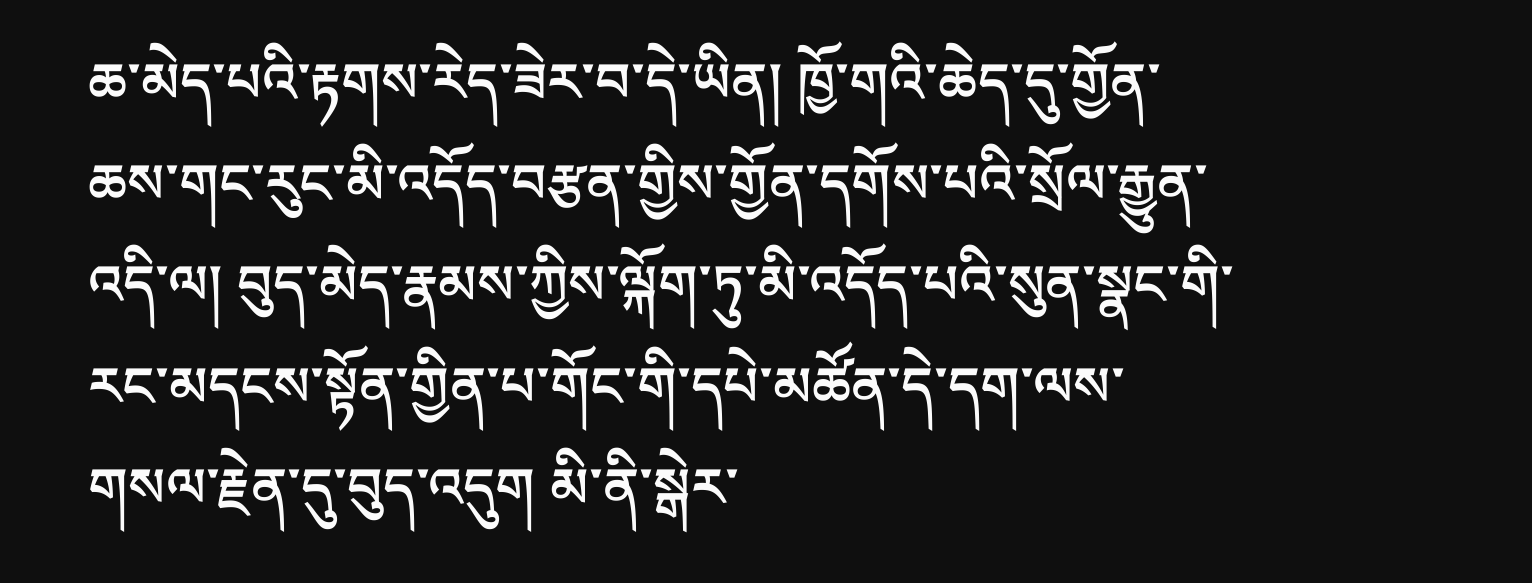ཆ་མེད་པའི་རྟགས་རེད་ཟེར་བ་དེ་ཡིན། ཁྱོ་གའི་ཆེད་དུ་གྱོན་ཆས་གང་རུང་མི་འདོད་བརྩན་གྱིས་གྱོན་དགོས་པའི་སྲོལ་རྒྱུན་འདི་ལ། བུད་མེད་རྣམས་ཀྱིས་ལྐོག་ཏུ་མི་འདོད་པའི་སུན་སྣང་གི་རང་མདངས་སྟོན་གྱིན་པ་གོང་གི་དཔེ་མཚོན་དེ་དག་ལས་གསལ་རྗེན་དུ་བུད་འདུག མི་ནི་སྒེར་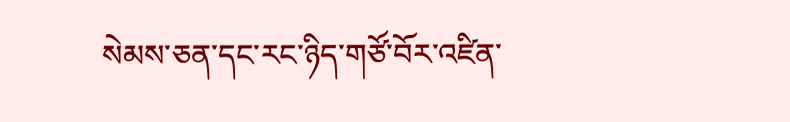སེམས་ཅན་དང་རང་ཉིད་གཙོ་བོར་འཛིན་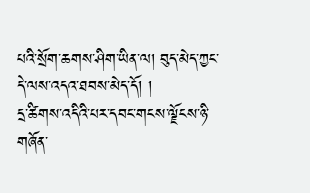པའི་སྲོག་ཆགས་ཤིག་ཡིན་ལ། བུད་མེད་ཀྱང་དེ་ལས་འདའ་ཐབས་མེད་དོ། །
དྲ་ཚིགས་འདིའི་པར་དབང་གངས་ལྗོངས་ཉི་གཞོན་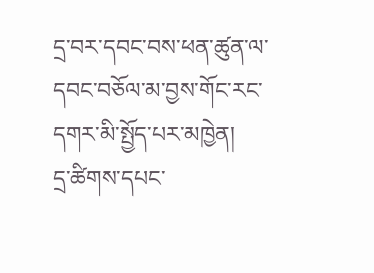དྲ་བར་དབང་བས་ཕན་ཚུན་ལ་དབང་བཅོལ་མ་བྱས་གོང་རང་དགར་མི་སྤྱོད་པར་མཁྱེན།
དྲ་ཚིགས་དཔང་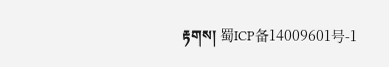རྟགས། 蜀ICP备14009601号-1